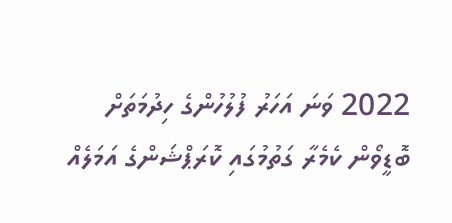2022 ވަނަ އަހަރު ފުލުހުންގެ ހިދުމަތަށް ބޮޑީވޯން ކެމެރާ ގަތުމުގައި ކޮރަޕްޝަންގެ އަމަލެއް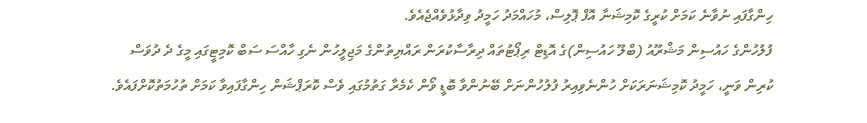ހިންގާފައި ނުވާނެ ކަމަށް ކުރީގެ ކޮމިޝަނާ އޮފް ޕޮލިސް، މުހައްމަދު ހަމީދު ވިދާޅުވެއްޖެއެވެ.
ފުލުހުންގެ ހައުސިން މަޝްރޫއު (ބްލޫ ހައުސިން)ގެ އޮޑިޓް ރިޕޯޓުތައް ދިރާސާކުރަން ރައްޔިތުންގެ މަޖިލީހުން ނެގި ހާއްސަ ސަބް ކޮމިޓީގައި މީގެ ދެ ދުވަސް ކުރިން ވަނީ، ހަމީދު ކޮމިޝަނަރަކަށް ހުންނެވިއިރު ފުލުހުންނަށް ބޭނުންވާ ބޮޑީ ވޯން ކެމެރާ ގަތުމުގައި ވެސް ކޮރަޕްޝަން ހިންގާފައިވާ ކަމަށް ތުހުމަތުކޮށްފައެވެ.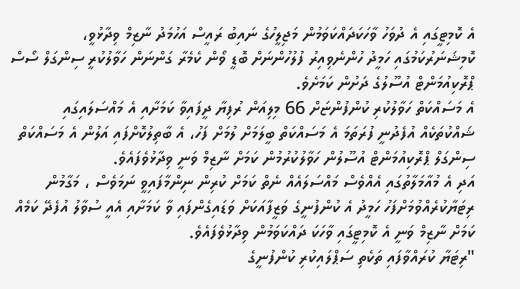އެ ކޮމިޓީގައި އެ ދުވަހު ވާހަކަދައްކަވަމުން މަޖިލީހުގެ ނައިބު ރައީސް އަހުމަދު ނާޒިމް ވިދާޅުވީ، ކޮމިޝަނަރުކަމުގައި ހަމީދު ހުންނެވިއިރު ފުލުހުންނަށް ބޮޑީ ވޯން ކެމެރާ ގަންނަން ހަވާލުކުރީ ސިންގަލް ސޯސް ޕްރޮކިއުމަންޓް އުސޫލުގެ ދަށުން ކަމަށެވެ.
އެ މަސައްކަތް ހަވާލުކުރި ކުންފުންޏަށް 66 މިލިއަން ރުފިޔާ ދީފައިވާ ކަމަށާއި އެ މައްސަލައިގައި ޝައްކުތަކެއް އުފެދުނީ ފުރަތަމަ އެ މަސައްކަތް ބީލަމަށް ލުމަށް ފަހު، އެ ބާތިލުކޮށްފައި އަލުން އެ މަސައްކަތް ސިންގަލް ޕްރޮކިއުމަންޓް އުސޫލުން ހަވާލުކުރުމުން ކަމަށް ނާޒިމް ވަނީ ވިދާޅުވެފައެވެ.
އަދި އެ މުއާމަލާތުގައި އެއްވެސް މައްސަލައެއް ނެތް ކަމަށް ކުރިން ނިންމާފައިވީ ނަމަވެސް ، މަގާމުން ރިޓަޔާކުރެއްވުމަށްފަހު ހަމީދު އެ ކުންފުނީގެ ވަޒީފާއަކަށް ވަޑައިގެންފައި ވާ ކަމަށާއި އެއީ ސުވާލު އުފެދޭ ކަމެއް ކަމަށް ނާޒިމް ވަނީ އެ ކޮމިޓީގައި ވާހަކަ ދައްކަވަމުން ވިދާޅުވެފައެވެ.
"ރިޓަޔާ ކުރައްވާފައި ތަކެތި ސަޕްލައިކުރި ކުންފުނީގެ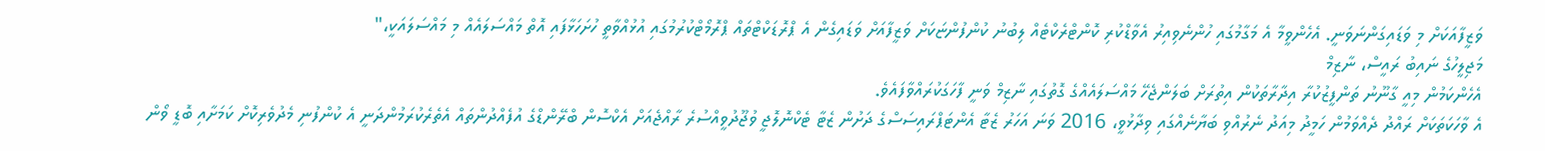ވަޒީފާއަކަށް މި ވަޑައިގަންނަވަނީ. އެހެންވީމާ އެ މަގާމުގައި ހުންނެވިއިރު އެވާޑްކުރި ކޮންޓްރެކްޓެއް ލިބުނު ކުންފުންޏަކަށް ވަޒީފާއަށް ވަޑައިގެން އެ ޕްރޮޑަކްޓްތައް ޕްރޮމޯޓްކުރުމުގައި އުޅުއްވާތީ ހުށަހަޅާފައި އޮތް މައްސަލައެއް މި މައްސަލައަކީ،"
މަޖިލީހުގެ ނައިބު ރައީސް، ނާޒިމް
އެހެންކަމުން މިއީ ގާނޫނު ތަންފީޒުކުރާ އިދާރާތަކުން އިތުރަށް ބަލަންޖެހޭ މައްސަލައެއްގެ ގޮތުގައި ނާޒިމް ވަނީ ފާހަގަކުރައްވާފައެވެ.
އެ ވާހަކަތަކަށް ރައްދު ދެއްވަމުން ހަމީދު މިއަދު ނެރުއްވި ބަޔާނެއްގައި ވިދާޅުވީ، 2016 ވަނަ އަހަރު ޒެޓާ އެންޓަޕްރައިސަސްގެ ދަށުން ޒެޓާ ޓެކްނޮލޮޖީ ވުޖޫދުވީއްސުރެ ރާއްޖެއަށް އެކްސޮން ބްރޭންޑްގެ އުފެއްދުންތައް އެތެރެކުރަމުންދަނީ އެ ކުންފުނި މެދުވެރިކޮށް ކަމަށާއި ބޮޑީ ވޯން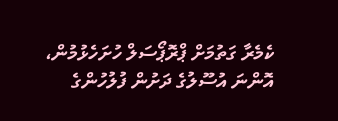ކެމެރާ ގަތުމަށް ޕްރޮޕޯސަލް ހުށަހެޅުމުން، އޮންނަ އުސޫލުގެ ދަށުން ފުލުހުންގެ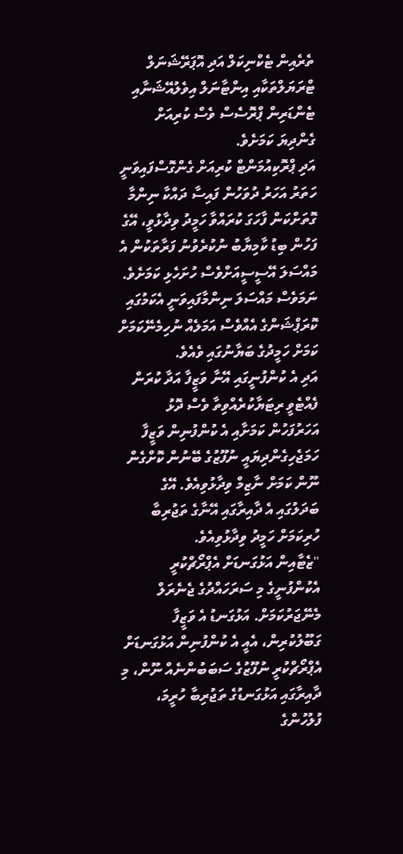ތެރެއިން ޓެކްނިކަލް އަދި އޮޕަރޭޝަނަލް ޓްރަޔަލްތަކާއި އިންޓާނަލް އިވެލުއޭޝަނާއި ޓެންޑަރިން ޕްރޮސެސް ވެސް ކުރިއަށް ގެންދިޔަ ކަމަށެވެ.
އަދި ޕްރޮކިއުމަންޓް ކުރިއަށް ގެންގޮސްފައިވަނީ ހަތަރު އަހަރު ދުވަހުން ފައިސާ ދައްކާ ނިންމާ ގޮތަށްކަން ފާހަގަ ކުރައްވާ ހަމީދު ވިދާޅުވީ، އޭގެ ފަހުން ބިޑު ކާމިޔާބު ނުކުރެވުނު ފަރާތަކުން އެ މައްސަލަ އޭސީސީއަށްވެސް ހުށަހެޅި ކަމަށެވެ. ނަމަވެސް މައްސަލަ ނިންމާފައިވަނީ އެކަމުގައި ކޮރަޕްޝަންގެ އެއްވެސް އަމަލެއް ނުހިމެނޭކަމަށް ކަމަށް ހަމީދުގެ ބަޔާނުގައި ވެއެވެ.
އަދި އެ ކުންފުނީގައި އޭނާ ވަޒީފާ އަދާ ކުރަން ފެއްޓެވީ ރިޓަޔާކުރެއްވިތާ ވެސް ދޮޅު އަހަރުފަހުން ކަމަށާއި އެ ކުންފުނިން ވަޒީފާ ހަމަޖެހިގެންދިޔައީ ނުފޫޒުގެ ބޭނުން ކޮށްގެން ނޫން ކަމަށް ނާޒިމް ވިދާޅުވިއެވެ. އޭގެ ބަދަލުގައި އެ ދާއިރާގައި އޭނާގެ ތަޖުރިބާ ހުރިކަމަށް ހަމީދު ވިދާޅުވިއެވެ.
"ޒެޓާއިން އަޅުގަނޑަށް އެޕްރޯޗްކުރީ އެކުންފުނީގެ މި ސަރަހައްދުގެ ޖެނެރަލް މެނޭޖަރުކަމަށް. އަޅުގަނޑު އެ ވަޒީފާ ގަބޫލުކުރިން، އެއީ އެ ކުންފުނިން އަޅުގަނޑަށް އެޕްރޯޗްކުރީ ނުފޫޒުގެ ސަބަބުންނެއް ނޫން، މި ދާއިރާގައި އަޅުގަނޑުގެ ތަޖުރިބާ ހުރީމަ، ފުލުހުންގެ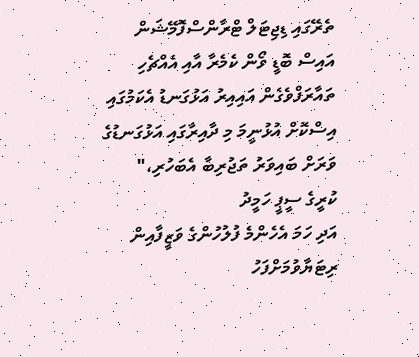ތެރޭގައި ޑިޖިޓަލް ޓްރާންސްފޮމޭޝަން އައިސް ބޮޑީ ވޯން ކެމެރާ އާއި އެއްޗެހި ތައާރަފްވެގެން އައިއިރު އަޅުގަނޑު އެކަމުގައި އިސްކޮށް އުޅުނީމަ މި ދާއިރާގައި އަޅުގަނޑުގެ ވަރަށް ބައިވަރު ތަޖުރިބާ އެބަހުރި،"
ކުރީގެ ސީޕީ ހަމީދު
އަދި ހަމަ އެހެންމެ ފުލުހުންގެ ވަޒީފާއިން ރިޓަޔާވުމަށްފަހު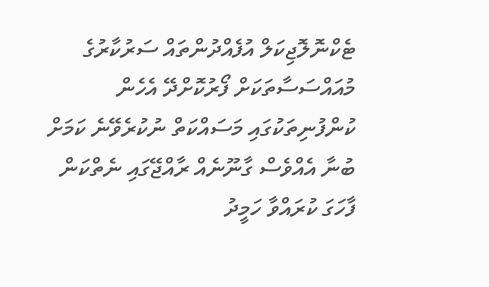ޓެކްނޮލޮޖިކަލް އުފެއްދުންތައް ސަރުކާރުގެ މުއައްސަސާތަކަށް ފޯރުކޮށްދޭ އެހެން ކުންފުނިތަކުގައި މަސައްކަތް ނުކުރެވޭނެ ކަމަށް ބުނާ އެއްވެސް ގާނޫނެއް ރާއްޖޭގައި ނެތްކަން ފާހަގަ ކުރައްވާ ހަމީދު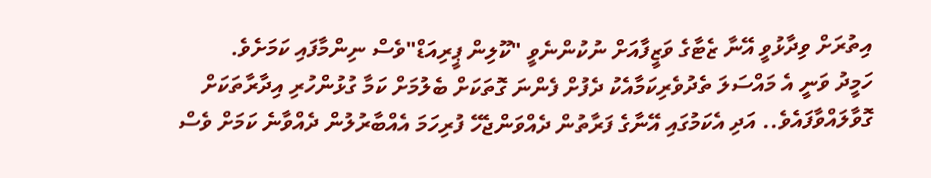އިތުރަށް ވިދާޅުވީ އޭނާ ޒެޓާގެ ވަޒީފާއަށް ނުކުންނެވީ "ކޫލިން ޕީރިއަޑް"ވެސް ނިންމާފައި ކަމަށެވެ.
ހަމީދު ވަނީ އެ މައްސަލަ ތެދުވެރިކަމާއެކު ދެފުށް ފެންނަ ގޮތަކަށް ބެލުމަށް ކަމާ ގުޅުންހުރި އިދާރާތަކަށް ގޮވާލައްވާފައެވެ.. އަދި އެކަމުގައި އޭނާގެ ފަރާތުން ދެއްވަންޖެހޭ ފުރިހަމަ އެއްބާރުލުން ދެއްވާނެ ކަމަށް ވެސް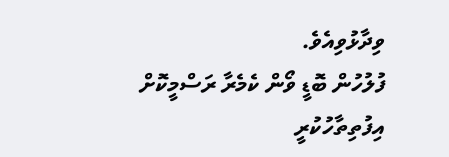ވިދާޅުވިއެވެ.
ފުލުހުން ބޮޑީ ވޯން ކެމެރާ ރަސްމީކޮށް އިފުތިތާހުކުރީ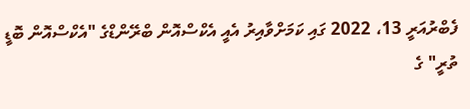ފެބްރުއަރީ 13، 2022 ގައި ކަމަށްވާއިރު އެއީ އެކްސްއޮން ބްރޭންޑްގެ "އެކްސްއޮން ބޮޑީ ތުރީ" ގެ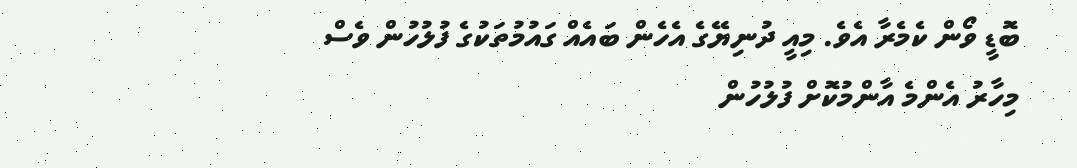ބޮޑީ ވޯން ކެމެރާ އެވެ. މިއީ ދުނިޔޭގެ އެހެން ބައެއް ގައުމުތަކުގެ ފުލުހުން ވެސް މިހާރު އެންމެ އާންމުކޮށް ފުލުހުން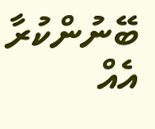ބޭނުންކުރާ އެއް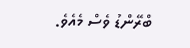ބްރޭންޑު ވެސް މެއެވެ.